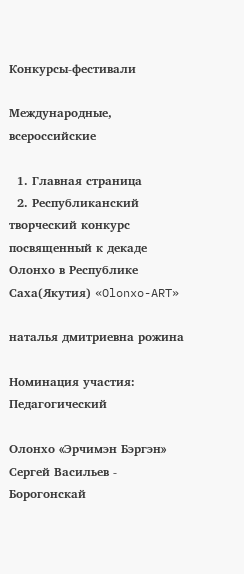Конкурсы-фестивали

Международные, всероссийские

  1. Главная страница
  2. Республиканский творческий конкурс посвященный к декаде Олонхо в Республике Саха(Якутия) «Olonxo-ART»

наталья дмитриевна рожина

Номинация участия: Педагогический

Олонхо «Эрчимэн Бэргэн»
Сергей Васильев - Борогонскай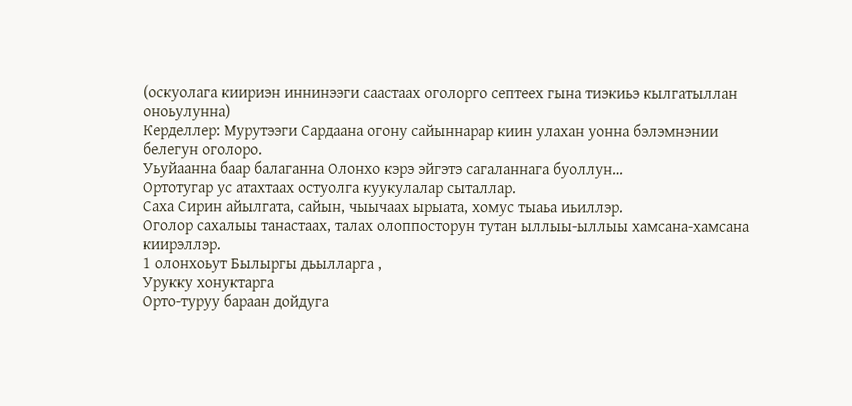(оскуолага киириэн иннинээги саастаах оголорго септеех гына тиэкиьэ кылгатыллан оноьулунна)
Керделлер: Мурутээги Сардаана огону сайыннарар киин улахан уонна бэлэмнэнии белегун оголоро.
Уьуйаанна баар балаганна Олонхо кэрэ эйгэтэ сагаланнага буоллун…
Ортотугар ус атахтаах остуолга куукулалар сыталлар.
Саха Сирин айылгата, сайын, чыычаах ырыата, хомус тыаьа иьиллэр.
Оголор сахалыы танастаах, талах олоппосторун тутан ыллыы-ыллыы хамсана-хамсана киирэллэр.
1 олонхоьут Былыргы дьылларга ,
Урукку хонуктарга
Орто-туруу бараан дойдуга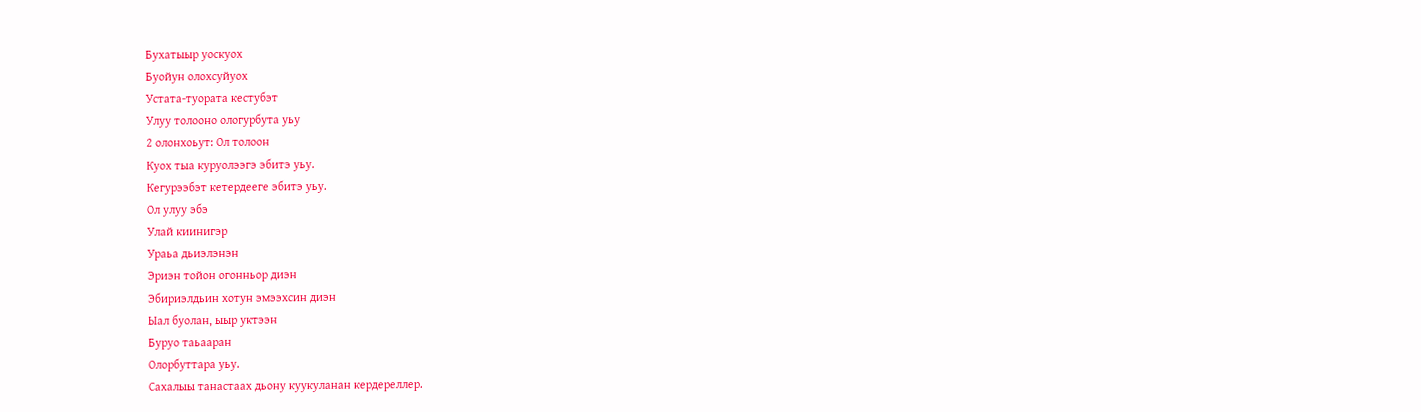Бухатыыр уоскуох
Буойун олохсуйуох
Устата-туората кестубэт
Улуу толооно ологурбута уьу
2 олонхоьут: Ол толоон
Куох тыа куруолээгэ эбитэ уьу.
Кегурээбэт кетердееге эбитэ уьу.
Ол улуу эбэ
Улай киинигэр
Ураьа дьиэлэнэн
Эриэн тойон огонньор диэн
Эбириэлдьин хотун эмээхсин диэн
Ыал буолан, ыыр уктээн
Буруо таьааран
Олорбуттара уьу.
Сахалыы танастаах дьону куукуланан кердереллер.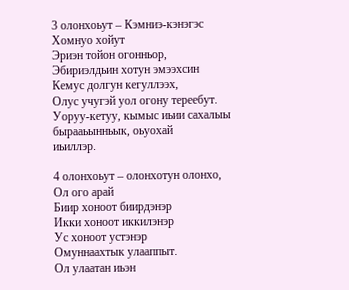3 олонхоьут – Кэмниэ-кэнэгэс
Хомнуо хойут
Эриэн тойон огонньор,
Эбириэлдьин хотун эмээхсин
Кемус долгун кегуллээх,
Олус учугэй уол огону тереебут.
Уоруу-кетуу, кымыс иьии сахалыы бырааьынньык, оьуохай
иьиллэр.

4 олонхоьут – олонхотун олонхо,
Ол ого арай
Биир хоноот биирдэнэр
Икки хоноот иккилэнэр
Ус хоноот устэнэр
Омуннаахтык улааппыт.
Ол улаатан иьэн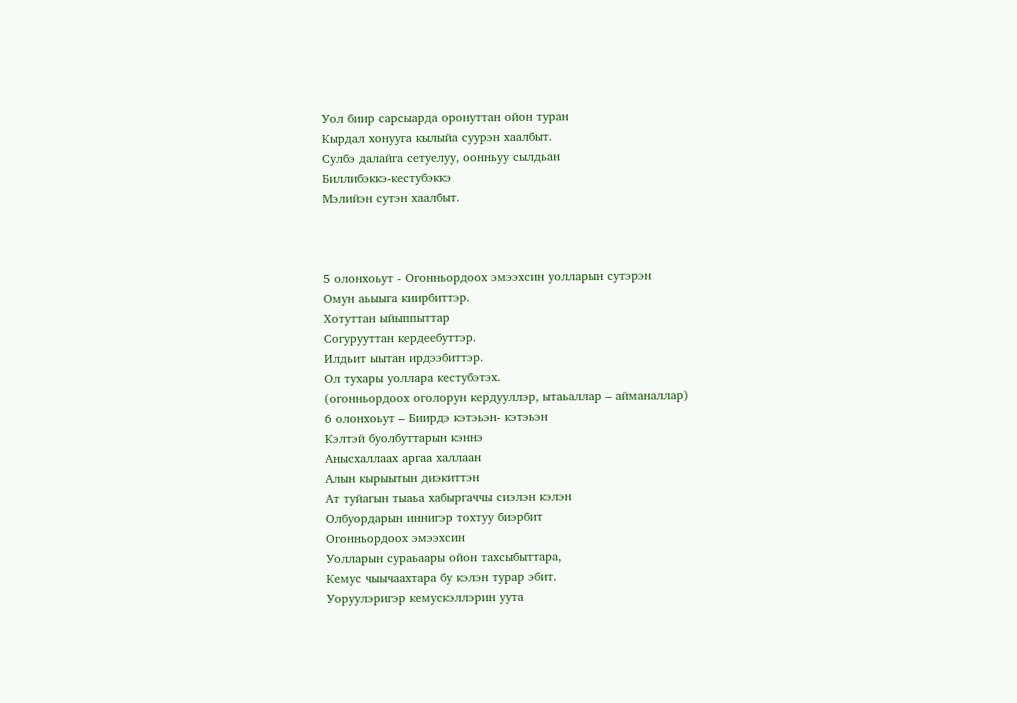Уол биир сарсыарда оронуттан ойон туран
Кырдал хонууга кылыйа суурэн хаалбыт.
Сулбэ далайга сетуелуу, оонньуу сылдьан
Биллибэккэ-кестубэккэ
Мэлийэн сутэн хаалбыт.



5 олонхоьут - Огонньордоох эмээхсин уолларын сутэрэн
Омун аьыыга киирбиттэр.
Хотуттан ыйыппыттар
Согурууттан кердеебуттэр.
Илдьит ыытан ирдээбиттэр.
Ол тухары уоллара кестубэтэх.
(огонньордоох оголорун кердууллэр, ытаьаллар – айманаллар)
6 олонхоьут – Биирдэ кэтэьэн- кэтэьэн
Кэлтэй буолбуттарын кэннэ
Анысхаллаах аргаа халлаан
Алын кырыытын диэкиттэн
Ат туйагын тыаьа хабыргаччы сиэлэн кэлэн
Олбуордарын иннигэр тохтуу биэрбит
Огонньордоох эмээхсин
Уолларын сураьаары ойон тахсыбыттара,
Кемус чыычаахтара бу кэлэн турар эбит.
Уоруулэригэр кемускэллэрин уута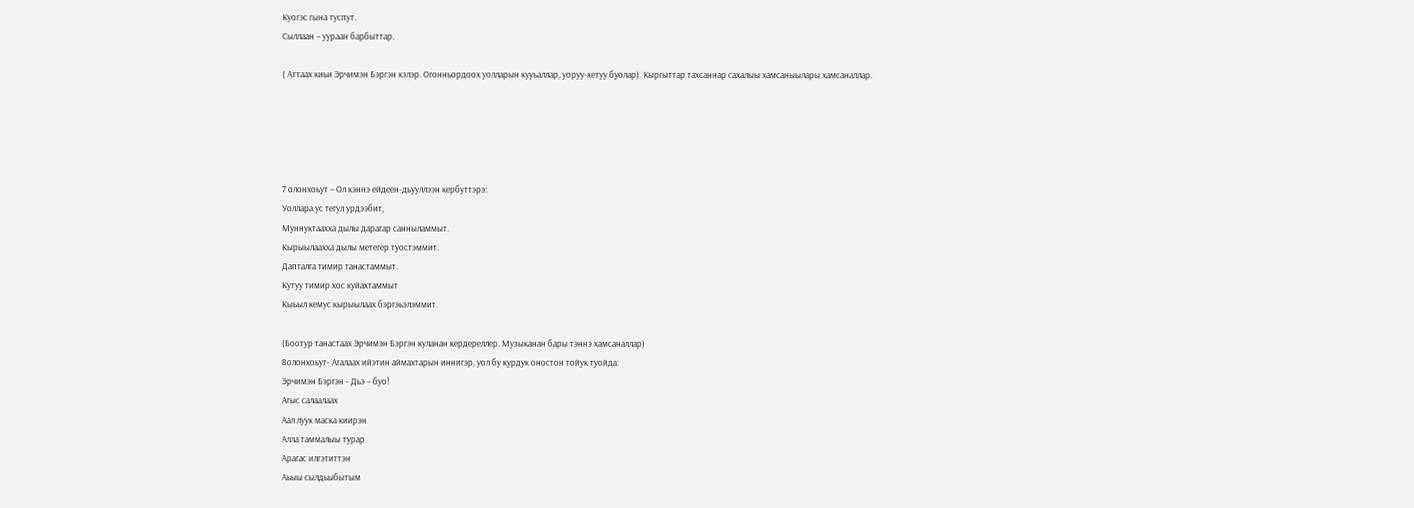Куогэс гына туспут.
Сыллаан – уураан барбыттар.

( Аттаах киьи Эрчимэн Бэргэн кэлэр. Огонньордоох уолларын кууьаллар, уоруу-кетуу буолар). Кыргыттар тахсаннар сахалыы хамсаныылары хамсаналлар.





7 олонхоьут – Ол кэннэ ейдеен-дьууллээн кербуттэрэ:
Уоллара ус тегул урдээбит,
Муннуктаахха дылы дарагар санныламмыт.
Кырыылаахха дылы метегер туостэммит.
Дапталга тимир танастаммыт.
Кутуу тимир хос куйахтаммыт
Кыьыл кемус кырыылаах бэргэьэлэммит.

(Боотур танастаах Эрчимэн Бэргэн куланан кердереллер. Музыканан бары тэннэ хамсаналлар)
8олонхоьут- Агалаах ийэтин аймахтарын иннигэр, уол бу курдук оностон тойук туойда:
Эрчимэн Бэргэн - Дьэ – буо!
Агыс салаалаах
Аал луук маска киирэн
Алла таммалыы турар
Арагас илгэтиттэн
Аьыы сылдьыбытым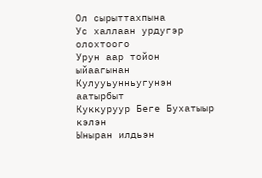Ол сырыттахпына
Ус халлаан урдугэр олохтоого
Урун аар тойон ыйаагынан
Кулууьунньугунэн аатырбыт
Куккуруур Беге Бухатыыр кэлэн
Ыныран илдьэн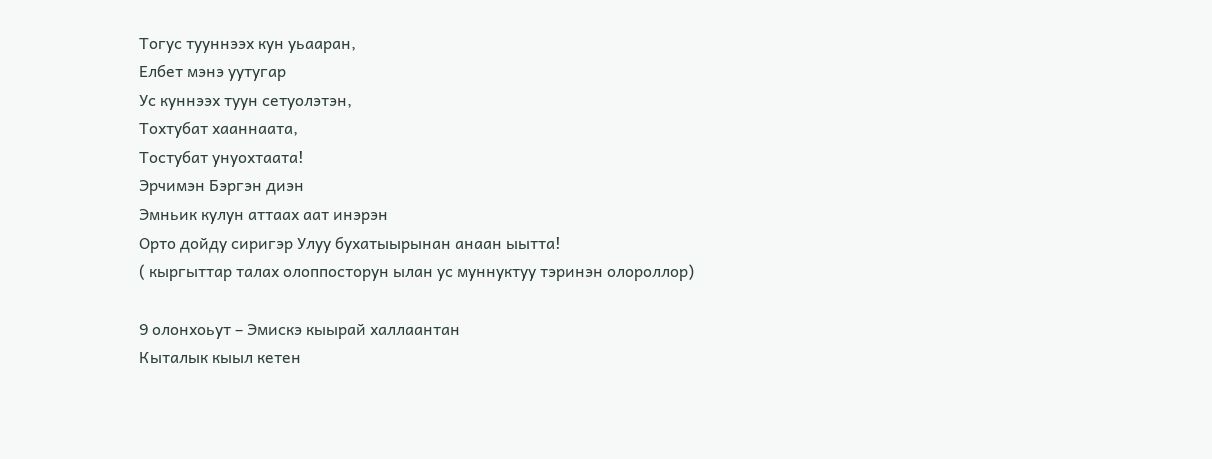Тогус тууннээх кун уьааран,
Елбет мэнэ уутугар
Ус куннээх туун сетуолэтэн,
Тохтубат хааннаата,
Тостубат унуохтаата!
Эрчимэн Бэргэн диэн
Эмньик кулун аттаах аат инэрэн
Орто дойду сиригэр Улуу бухатыырынан анаан ыытта!
( кыргыттар талах олоппосторун ылан ус муннуктуу тэринэн олороллор)

9 олонхоьут – Эмискэ кыырай халлаантан
Кыталык кыыл кетен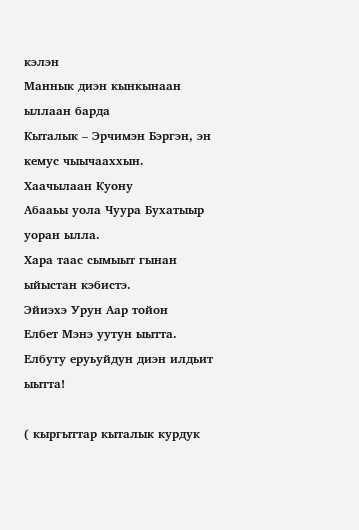кэлэн
Маннык диэн кынкынаан ыллаан барда
Кыталык – Эрчимэн Бэргэн, эн кемус чыычааххын.
Хаачылаан Куону
Абааьы уола Чуура Бухатыыр уоран ылла.
Хара таас сымыыт гынан ыйыстан кэбистэ.
Эйиэхэ Урун Аар тойон
Елбет Мэнэ уутун ыытта.
Елбуту еруьуйдун диэн илдьит ыытта!

( кыргыттар кыталык курдук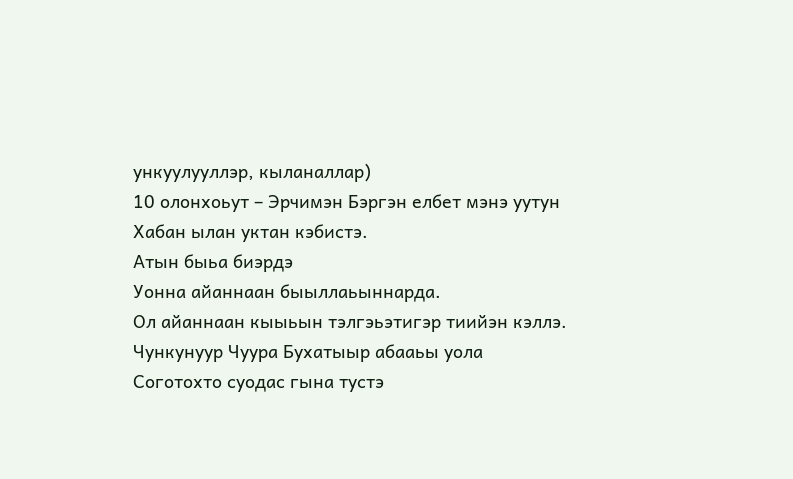ункуулууллэр, кыланаллар)
10 олонхоьут – Эрчимэн Бэргэн елбет мэнэ уутун
Хабан ылан уктан кэбистэ.
Атын быьа биэрдэ
Уонна айаннаан быыллаьыннарда.
Ол айаннаан кыыьын тэлгэьэтигэр тиийэн кэллэ.
Чункунуур Чуура Бухатыыр абааьы уола
Соготохто суодас гына тустэ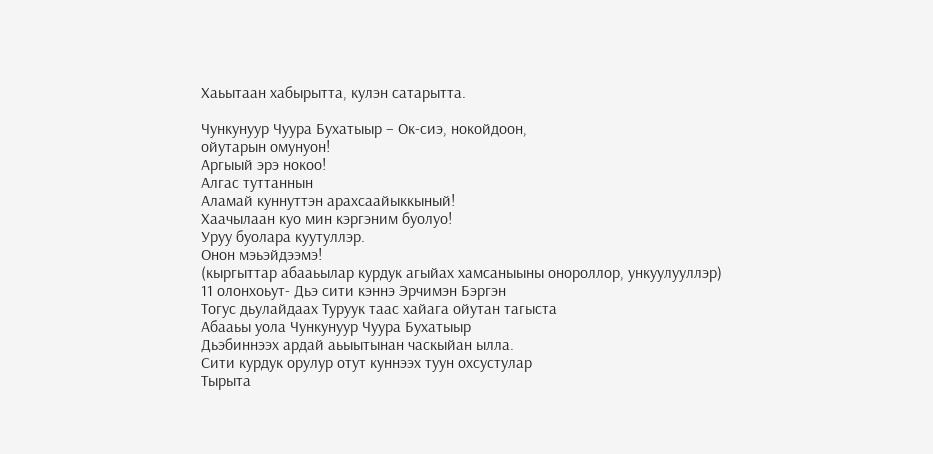Хаьытаан хабырытта, кулэн сатарытта.

Чункунуур Чуура Бухатыыр – Ок-сиэ, нокойдоон,
ойутарын омунуон!
Аргыый эрэ нокоо!
Алгас туттаннын
Аламай куннуттэн арахсаайыккыный!
Хаачылаан куо мин кэргэним буолуо!
Уруу буолара куутуллэр.
Онон мэьэйдээмэ!
(кыргыттар абааьылар курдук агыйах хамсаныыны онороллор, ункуулууллэр)
11 олонхоьут- Дьэ сити кэннэ Эрчимэн Бэргэн
Тогус дьулайдаах Туруук таас хайага ойутан тагыста
Абааьы уола Чункунуур Чуура Бухатыыр
Дьэбиннээх ардай аьыытынан часкыйан ылла.
Сити курдук орулур отут куннээх туун охсустулар
Тырыта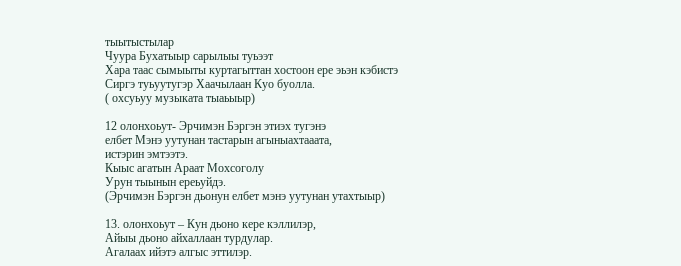тыытыстылар
Чуура Бухатыыр сарылыы туьээт
Хара таас сымыыты куртагыттан хостоон ере эьэн кэбистэ
Сиргэ туьуутугэр Хаачылаан Куо буолла.
( охсуьуу музыката тыаьыыр)

12 олонхоьут- Эрчимэн Бэргэн этиэх тугэнэ
елбет Мэнэ уутунан тастарын агыныахтааата,
истэрин эмтээтэ.
Кыыс агатын Араат Мохсоголу
Урун тыынын ереьуйдэ.
(Эрчимэн Бэргэн дьонун елбет мэнэ уутунан утахтыыр)

13. олонхоьут – Кун дьоно кере кэллилэр,
Айыы дьоно айхаллаан турдулар.
Агалаах ийэтэ алгыс эттилэр.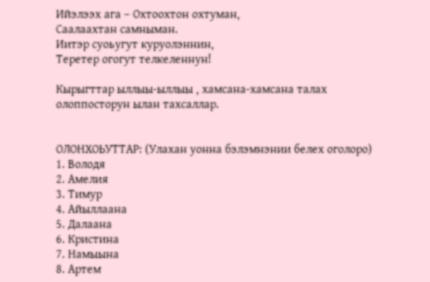Ийэлээх ага – Охтоохтон охтуман,
Саалаахтан самныман.
Иитэр суоьугут куруолэннин,
Теретер огогут телкеленнун!

Кырыгттар ыллыы-ыллыы , хамсана-хамсана талах олоппосторун ылан тахсаллар.


ОЛОНХОЬУТТАР: (Улахан уонна бэлэмнэнии белех оголоро)
1. Володя
2. Амелия
3. Тимур
4. Айыллаана
5. Далаана
6. Кристина
7. Намыына
8. Артем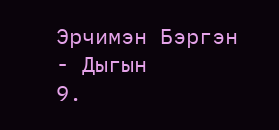Эрчимэн Бэргэн - Дыгын
9.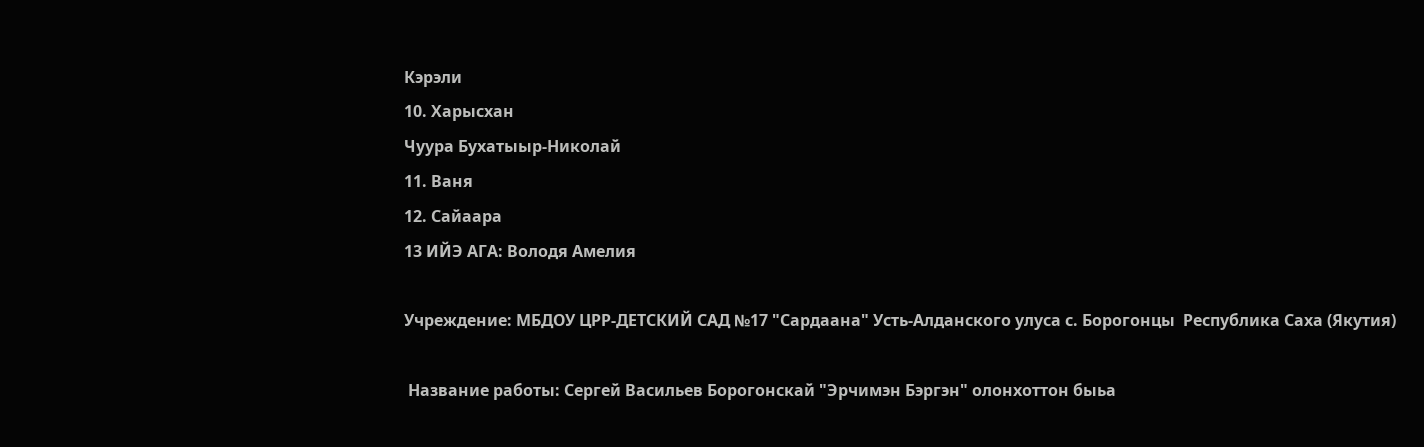Кэрэли
10. Харысхан
Чуура Бухатыыр-Николай
11. Ваня
12. Сайаара
13 ИЙЭ АГА: Володя Амелия

Учреждение: МБДОУ ЦРР-ДЕТСКИЙ САД №17 "Сардаана" Усть-Алданского улуса с. Борогонцы  Республика Саха (Якутия)

 Название работы: Сергей Васильев Борогонскай "Эрчимэн Бэргэн" олонхоттон быьа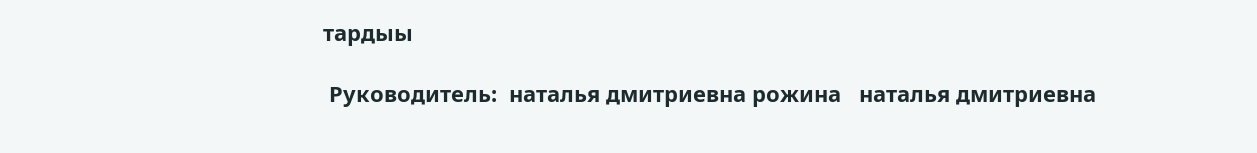тардыы

 Руководитель:  наталья дмитриевна рожина   наталья дмитриевна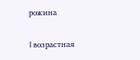рожина

I возрастная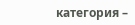категория –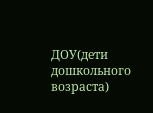ДОУ(дети дошкольного возраста)